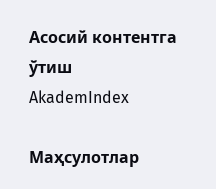Асосий контентга ўтиш
AkademIndex

Маҳсулотлар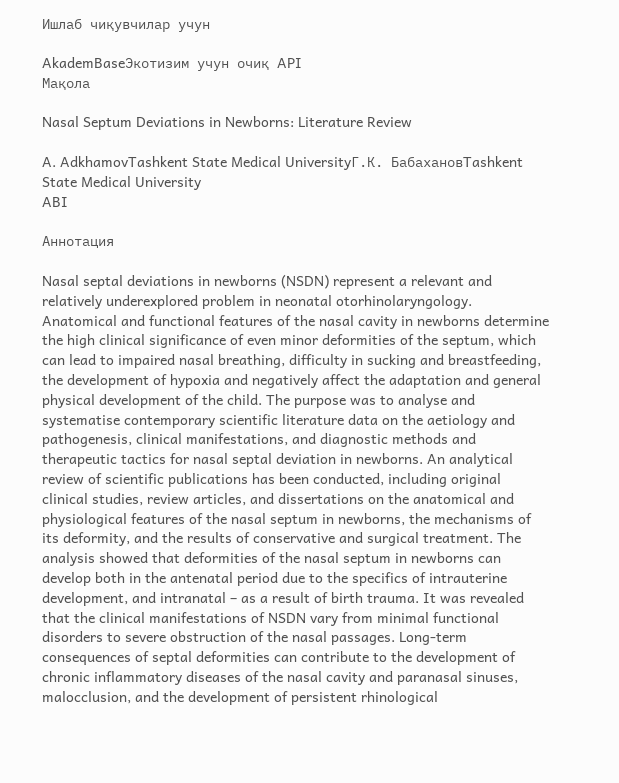Ишлаб чиқувчилар учун

AkademBaseЭкотизим учун очиқ API
Мақола

Nasal Septum Deviations in Newborns: Literature Review

A. AdkhamovTashkent State Medical UniversityГ.К. БабахановTashkent State Medical University
ABI

Аннотация

Nasal septal deviations in newborns (NSDN) represent a relevant and relatively underexplored problem in neonatal otorhinolaryngology. Anatomical and functional features of the nasal cavity in newborns determine the high clinical significance of even minor deformities of the septum, which can lead to impaired nasal breathing, difficulty in sucking and breastfeeding, the development of hypoxia and negatively affect the adaptation and general physical development of the child. The purpose was to analyse and systematise contemporary scientific literature data on the aetiology and pathogenesis, clinical manifestations, and diagnostic methods and therapeutic tactics for nasal septal deviation in newborns. An analytical review of scientific publications has been conducted, including original clinical studies, review articles, and dissertations on the anatomical and physiological features of the nasal septum in newborns, the mechanisms of its deformity, and the results of conservative and surgical treatment. The analysis showed that deformities of the nasal septum in newborns can develop both in the antenatal period due to the specifics of intrauterine development, and intranatal – as a result of birth trauma. It was revealed that the clinical manifestations of NSDN vary from minimal functional disorders to severe obstruction of the nasal passages. Long-term consequences of septal deformities can contribute to the development of chronic inflammatory diseases of the nasal cavity and paranasal sinuses, malocclusion, and the development of persistent rhinological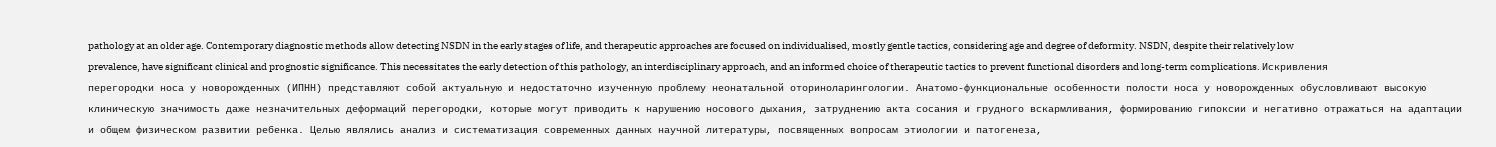pathology at an older age. Contemporary diagnostic methods allow detecting NSDN in the early stages of life, and therapeutic approaches are focused on individualised, mostly gentle tactics, considering age and degree of deformity. NSDN, despite their relatively low prevalence, have significant clinical and prognostic significance. This necessitates the early detection of this pathology, an interdisciplinary approach, and an informed choice of therapeutic tactics to prevent functional disorders and long-term complications. Искривления перегородки носа у новорожденных (ИПНН) представляют собой актуальную и недостаточно изученную проблему неонатальной оториноларингологии. Анатомо-функциональные особенности полости носа у новорожденных обусловливают высокую клиническую значимость даже незначительных деформаций перегородки, которые могут приводить к нарушению носового дыхания, затруднению акта сосания и грудного вскармливания, формированию гипоксии и негативно отражаться на адаптации и общем физическом развитии ребенка. Целью являлись анализ и систематизация современных данных научной литературы, посвященных вопросам этиологии и патогенеза,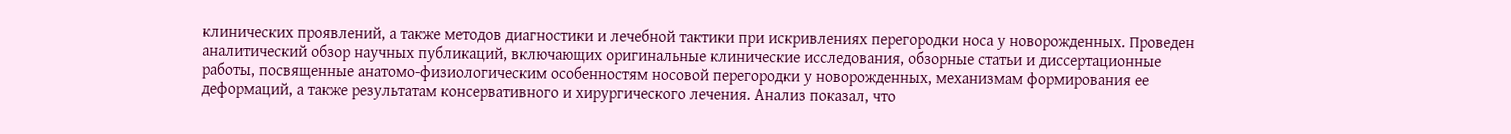клинических проявлений, а также методов диагностики и лечебной тактики при искривлениях перегородки носа у новорожденных. Проведен аналитический обзор научных публикаций, включающих оригинальные клинические исследования, обзорные статьи и диссертационные работы, посвященные анатомо-физиологическим особенностям носовой перегородки у новорожденных, механизмам формирования ее деформаций, а также результатам консервативного и хирургического лечения. Анализ показал, что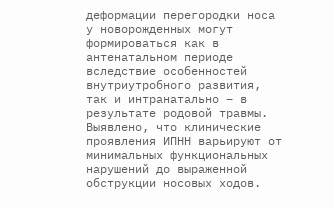деформации перегородки носа у новорожденных могут формироваться как в антенатальном периоде вследствие особенностей внутриутробного развития, так и интранатально – в результате родовой травмы. Выявлено, что клинические проявления ИПНН варьируют от минимальных функциональных нарушений до выраженной обструкции носовых ходов.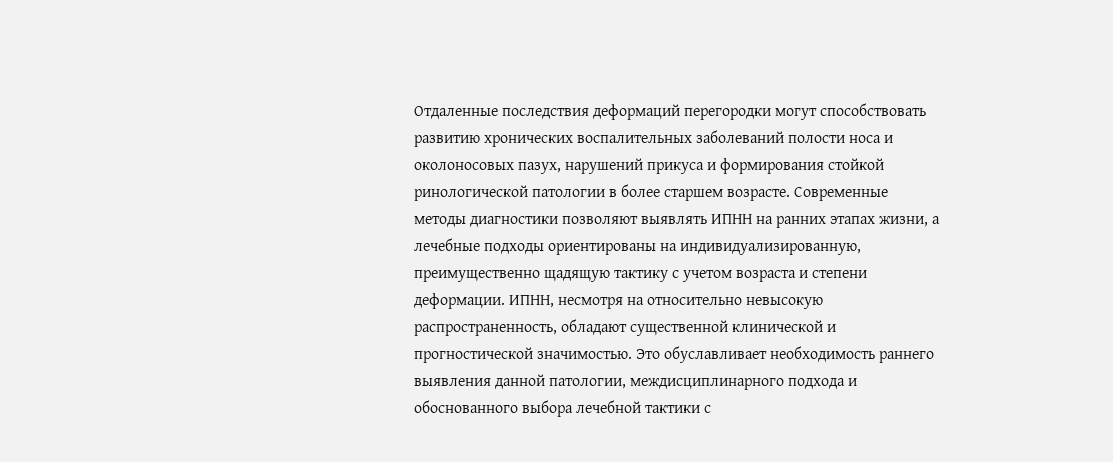Отдаленные последствия деформаций перегородки могут способствовать развитию хронических воспалительных заболеваний полости носа и околоносовых пазух, нарушений прикуса и формирования стойкой ринологической патологии в более старшем возрасте. Современные методы диагностики позволяют выявлять ИПНН на ранних этапах жизни, а лечебные подходы ориентированы на индивидуализированную, преимущественно щадящую тактику с учетом возраста и степени деформации. ИПНН, несмотря на относительно невысокую распространенность, обладают существенной клинической и прогностической значимостью. Это обуславливает необходимость раннего выявления данной патологии, междисциплинарного подхода и обоснованного выбора лечебной тактики с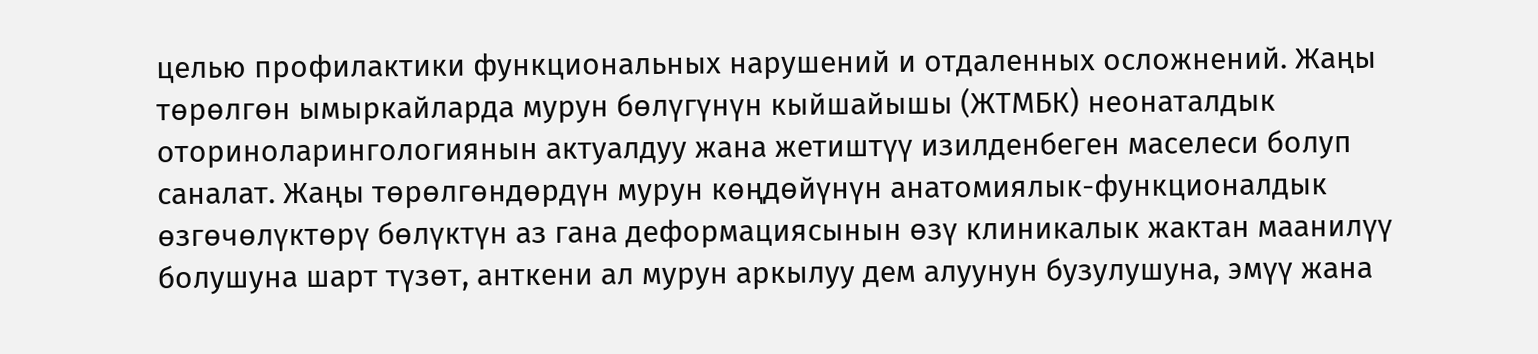целью профилактики функциональных нарушений и отдаленных осложнений. Жаңы төрөлгөн ымыркайларда мурун бөлүгүнүн кыйшайышы (ЖТМБК) неонаталдык оториноларингологиянын актуалдуу жана жетиштүү изилденбеген маселеси болуп саналат. Жаңы төрөлгөндөрдүн мурун көңдөйүнүн анатомиялык-функционалдык өзгөчөлүктөрү бөлүктүн аз гана деформациясынын өзү клиникалык жактан маанилүү болушуна шарт түзөт, анткени ал мурун аркылуу дем алуунун бузулушуна, эмүү жана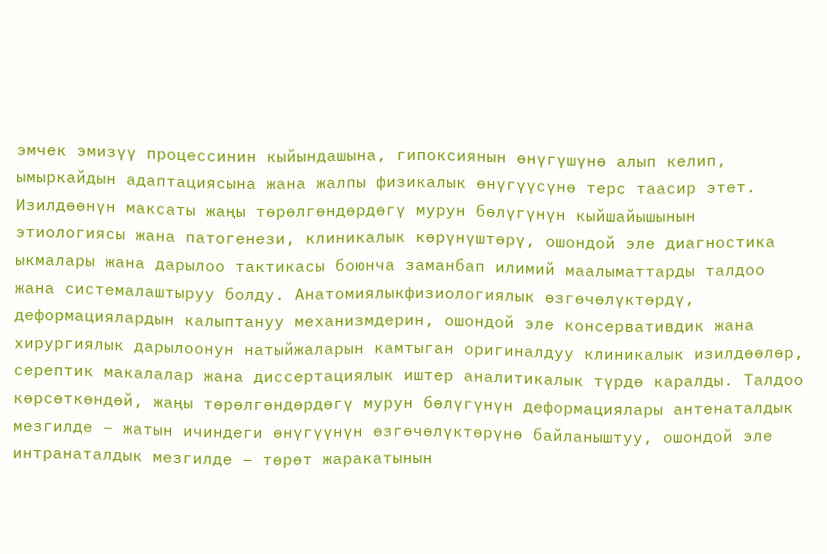эмчек эмизүү процессинин кыйындашына, гипоксиянын өнүгүшүнө алып келип, ымыркайдын адаптациясына жана жалпы физикалык өнүгүүсүнө терс таасир этет. Изилдөөнүн максаты жаңы төрөлгөндөрдөгү мурун бөлүгүнүн кыйшайышынын этиологиясы жана патогенези, клиникалык көрүнүштөрү, ошондой эле диагностика ыкмалары жана дарылоо тактикасы боюнча заманбап илимий маалыматтарды талдоо жана системалаштыруу болду. Анатомиялыкфизиологиялык өзгөчөлүктөрдү, деформациялардын калыптануу механизмдерин, ошондой эле консервативдик жана хирургиялык дарылоонун натыйжаларын камтыган оригиналдуу клиникалык изилдөөлөр, серептик макалалар жана диссертациялык иштер аналитикалык түрдө каралды. Талдоо көрсөткөндөй, жаңы төрөлгөндөрдөгү мурун бөлүгүнүн деформациялары антенаталдык мезгилде – жатын ичиндеги өнүгүүнүн өзгөчөлүктөрүнө байланыштуу, ошондой эле интранаталдык мезгилде – төрөт жаракатынын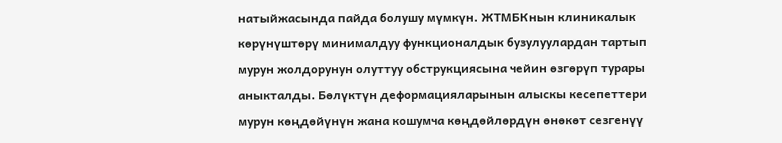натыйжасында пайда болушу мүмкүн. ЖТМБКнын клиникалык көрүнүштөрү минималдуу функционалдык бузулуулардан тартып мурун жолдорунун олуттуу обструкциясына чейин өзгөрүп турары аныкталды. Бөлүктүн деформацияларынын алыскы кесепеттери мурун көңдөйүнүн жана кошумча көңдөйлөрдүн өнөкөт сезгенүү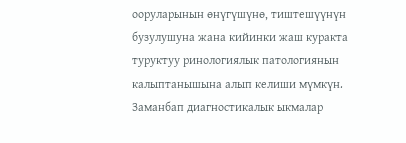ооруларынын өнүгүшүнө, тиштешүүнүн бузулушуна жана кийинки жаш куракта туруктуу ринологиялык патологиянын калыптанышына алып келиши мүмкүн. Заманбап диагностикалык ыкмалар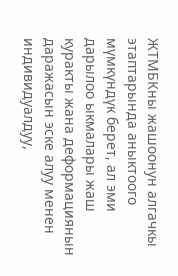ЖТМБКны жашоонун алгачкы этаптарында аныктоого мүмкүндүк берет, ал эми дарылоо ыкмалары жаш куракты жана деформациянын даражасын эске алуу менен индивидуалдуу,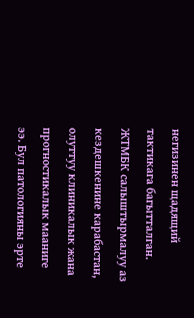негизинен щадящий тактикага багытталган. ЖТМБК салыштырмалуу аз кездешкенине карабастан, олуттуу клиникалык жана прогностикалык мааниге ээ. Бул патологияны эрте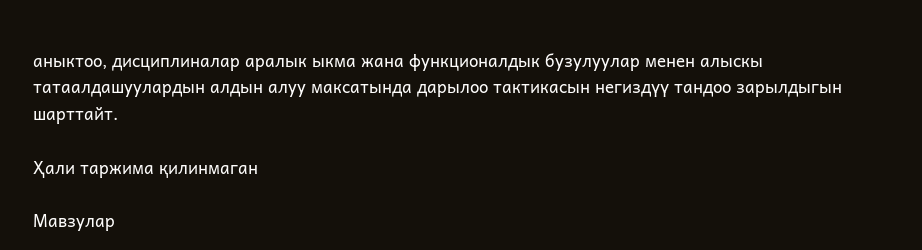аныктоо, дисциплиналар аралык ыкма жана функционалдык бузулуулар менен алыскы татаалдашуулардын алдын алуу максатында дарылоо тактикасын негиздүү тандоо зарылдыгын шарттайт.

Ҳали таржима қилинмаган

Мавзулар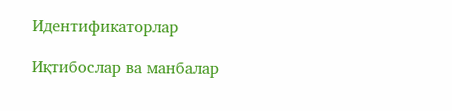Идентификаторлар

Иқтибослар ва манбалар